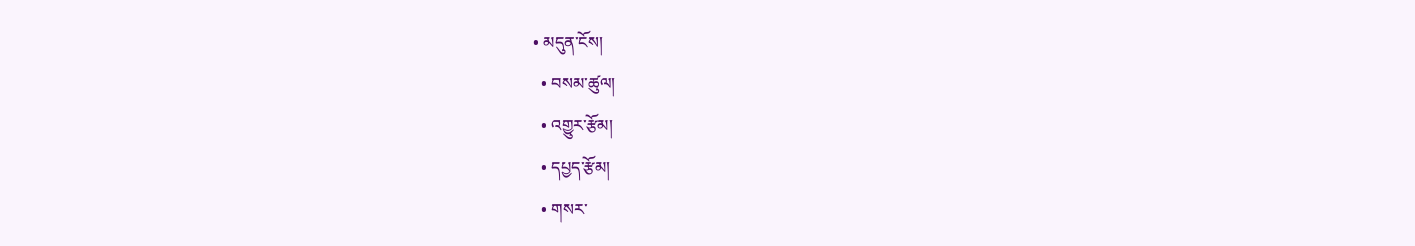• མདུན་ངོས།
  • བསམ་ཚུལ།
  • འགྱུར་རྩོམ།
  • དཔྱད་རྩོམ།
  • གསར་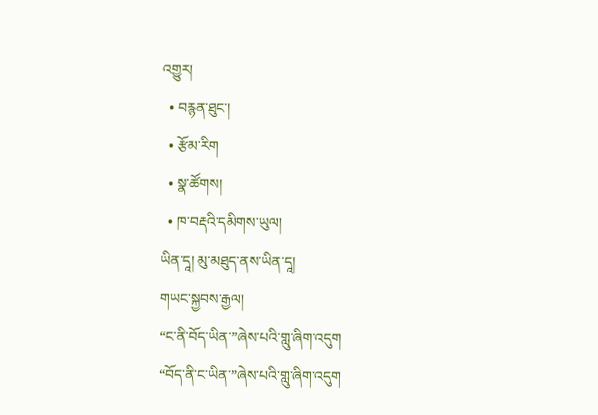འགྱུར།
  • བརྙན་ཐུང་།
  • རྩོམ་རིག
  • སྣ་ཚོགས།
  • ཁ་བརྡའི་དམིགས་ཡུལ།
ཡིན་དཱ། མུ་མཐུད་ནས་ཡིན་དཱ།
གཡང་སྐྱབས་རྒྱལ།
“ང་ནི་བོད་ཡིན་”ཞེས་པའི་གླུ་ཞིག་འདུག
“བོད་ནི་ང་ཡིན་”ཞེས་པའི་གླུ་ཞིག་འདུག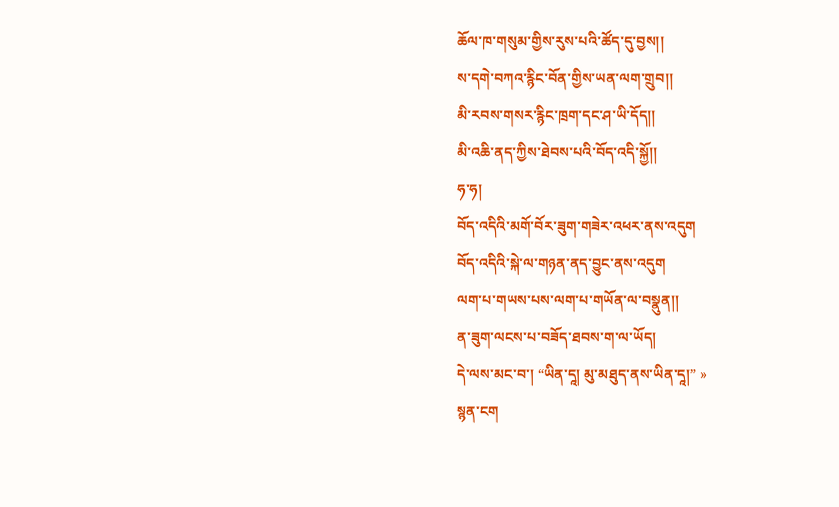ཆོལ་ཁ་གསུམ་གྱིས་རུས་པའི་ཚོད་དུ་བྱས།།
ས་དགེ་བཀའ་རྙིང་བོན་གྱིས་ཡན་ལག་གྲུབ།།
མི་རབས་གསར་རྙིང་ཁྲག་དང་ཤ་ཡི་དོད།།
མི་འཆི་ནད་ཀྱིས་ཐེབས་པའི་བོད་འདི་སྐྱོ།།
ཧ་ཧ།
བོད་འདིའི་མགོ་བོར་ཟུག་གཟེར་འཕར་ནས་འདུག
བོད་འདིའི་སྐེ་ལ་གཉན་ནད་བྱུང་ནས་འདུག
ལག་པ་གཡས་པས་ལག་པ་གཡོན་ལ་བསྣུན།།
ན་ཟུག་ལངས་པ་བཟོད་ཐབས་ག་ལ་ཡོད།
དེ་ལས་མང་བ་། “ཡིན་དཱ། མུ་མཐུད་ནས་ཡིན་དཱ།” »
སྙན་ངག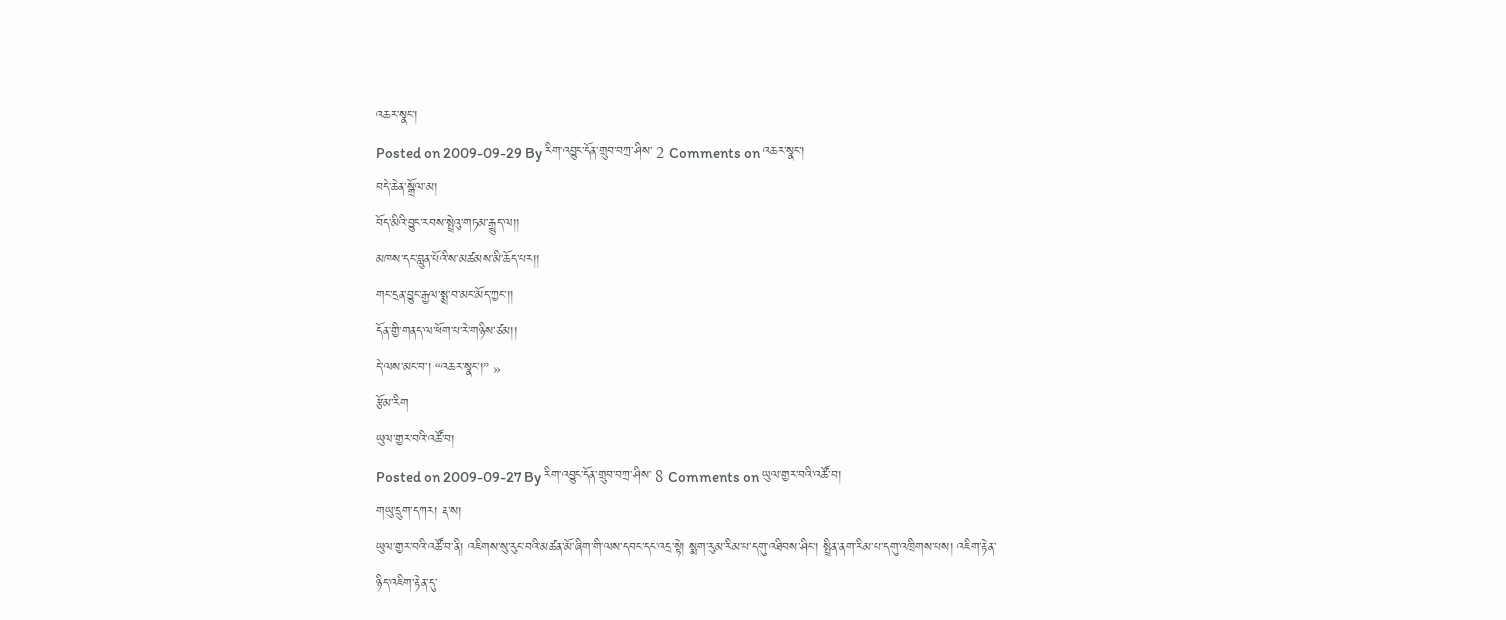འཆར་སྣང་།
Posted on 2009-09-29 By རིག་འབྱུང་དོན་གྲུབ་བཀྲ་ཤིས་ 2 Comments on འཆར་སྣང་།
བདེ་ཆེན་སྒྲོལ་མ།
བོད་མིའི་བྱུང་རབས་སྤྲེའུ་གཏམ་རྒྱུད་ལ།།
མཁས་དང་བླུན་པོའི་ས་མཚམས་མི་ཆོད་པར།།
གང་དྲན་བྱུང་རྒྱལ་སྨྲ་བ་མང་མོད་ཀྱང་།།
དོན་གྱི་གནད་ལ་ཕོག་པ་རེ་གཉིས་ཙམ།།
དེ་ལས་མང་བ་། “འཆར་སྣང་།” »
རྩོམ་རིག
ཡུལ་གྱར་བའི་འཚོ་བ།
Posted on 2009-09-27 By རིག་འབྱུང་དོན་གྲུབ་བཀྲ་ཤིས་ 8 Comments on ཡུལ་གྱར་བའི་འཚོ་བ།
གཡུ་དྲུག་དཀར། རྡ་ས།
ཡུལ་གྱར་བའི་འཚོ་བ་ནི། འཇིགས་སུ་རུང་བའི་མཚན་མོ་ཞིག་གི་ལས་དབང་དང་འདྲ་སྟེ། སྨག་རུམ་རིམ་པ་དགུ་འཐིབས་ཤིང་། སྤྲིན་ནག་རིམ་པ་དགུ་འཁྲིགས་པས། འཇིག་རྟེན་ཉིད་འཇིག་རྟེན་དུ་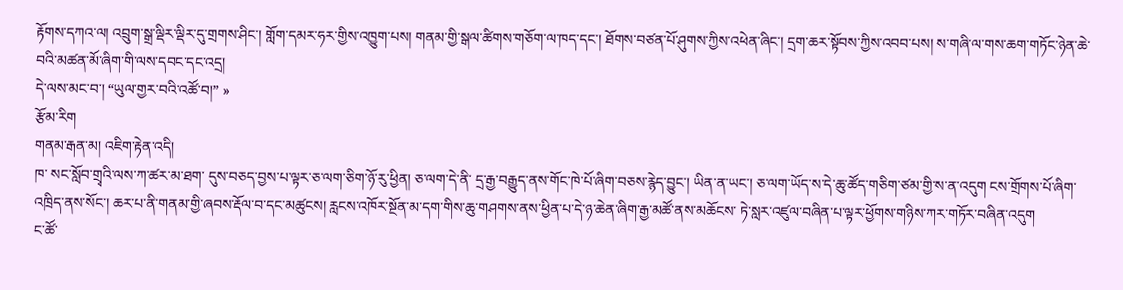རྟོགས་དཀའ་ལ། འབྲུག་སྒྲ་ལྡིར་ལྡིར་དུ་གྲགས་ཤིང་། གློག་དམར་ཧར་གྱིས་འཁྱུག་པས། གནམ་གྱི་སྒལ་ཚིགས་གཅོག་ལ་ཁད་དང་། ཐོགས་བཙན་པོ་ཤུགས་ཀྱིས་འཕེན་ཞིང་། དྲག་ཆར་སྟོབས་ཀྱིས་འབབ་པས། ས་གཞི་ལ་གས་ཆག་གཏོང་ཉེན་ཆེ་བའི་མཚན་མོ་ཞིག་གི་ལས་དབང་དང་འདྲ།
དེ་ལས་མང་བ་། “ཡུལ་གྱར་བའི་འཚོ་བ།” »
རྩོམ་རིག
གནམ་རྒན་མ། འཇིག་རྟེན་འདི།
ཁ་ སང་སློབ་གྲྭའི་ལས་ཀ་ཚར་མ་ཐག་ དུས་བཅད་བྱས་པ་ལྟར་ཅ་ལག་ཅིག་ཉོ་རུ་ཕྱིན། ཅ་ལག་དེ་ནི་ དྲ་རྒྱ་བརྒྱུད་ནས་གོང་ཁེ་པོ་ཞིག་བཅས་རྙེད་བྱུང་། ཡིན་ན་ཡང་། ཅ་ལག་ཡོད་ས་དེ་ཆུ་ཚོད་གཅིག་ཙམ་གྱི་ས་ན་འདུག ངས་གྲོགས་པོ་ཞིག་འཁྲིད་ནས་སོང་། ཆར་པ་ནི་གནམ་གྱི་ཞབས་རྡོལ་བ་དང་མཚུངས། རླངས་འཁོར་སྔོན་མ་དག་གིས་ཆུ་གཤགས་ནས་ཕྱིན་པ་དེ་ཉ་ཆེན་ཞིག་རྒྱ་མཚོ་ནས་མཆོངས་ ཏེ་སླར་འཛུལ་བཞིན་པ་ལྟར་ཕྱོགས་གཉིས་ཀར་གཏོར་བཞིན་འདུག
ང་ཚོ་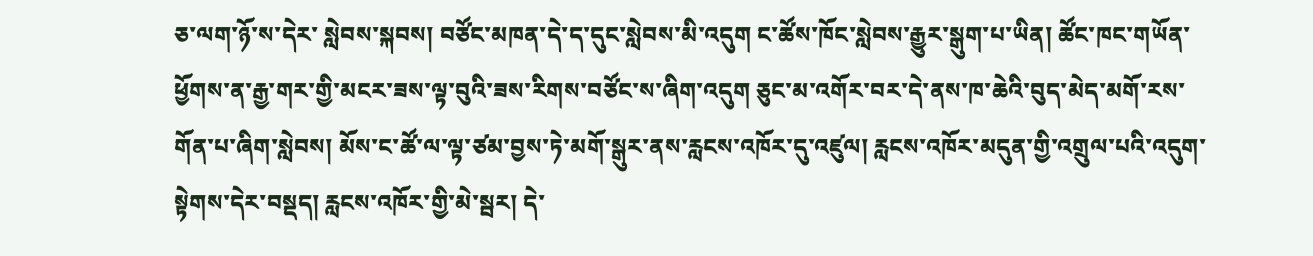ཅ་ལག་ཉོ་ས་དེར་ སླེབས་སྐབས། བཙོང་མཁན་དེ་ད་དུང་སླེབས་མི་འདུག ང་ཚོས་ཁོང་སླེབས་རྒྱུར་སྒུག་པ་ཡིན། ཚོང་ཁང་གཡོན་ཕྱོགས་ན་རྒྱ་གར་གྱི་མངར་ཟས་ལྟ་བུའི་ཟས་རིགས་བཙོང་ས་ཞིག་འདུག ཅུང་མ་འགོར་བར་དེ་ནས་ཁ་ཆེའི་བུད་མེད་མགོ་རས་གོན་པ་ཞིག་སླེབས། མོས་ང་ཚོ་ལ་ལྟ་ཙམ་བྱས་ཏེ་མགོ་སྒུར་ནས་རླངས་འཁོར་དུ་འཛུལ། རླངས་འཁོར་མདུན་གྱི་འགྲུལ་པའི་འདུག་སྟེགས་དེར་བསྡད། རླངས་འཁོར་གྱི་མེ་སྦར། དེ་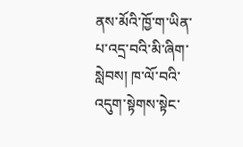ནས་མོའི་ཁྱོ་ག་ཡིན་པ་འདྲ་བའི་མི་ཞིག་སླེབས། ཁ་ལོ་བའི་འདུག་སྟེགས་སྟེང་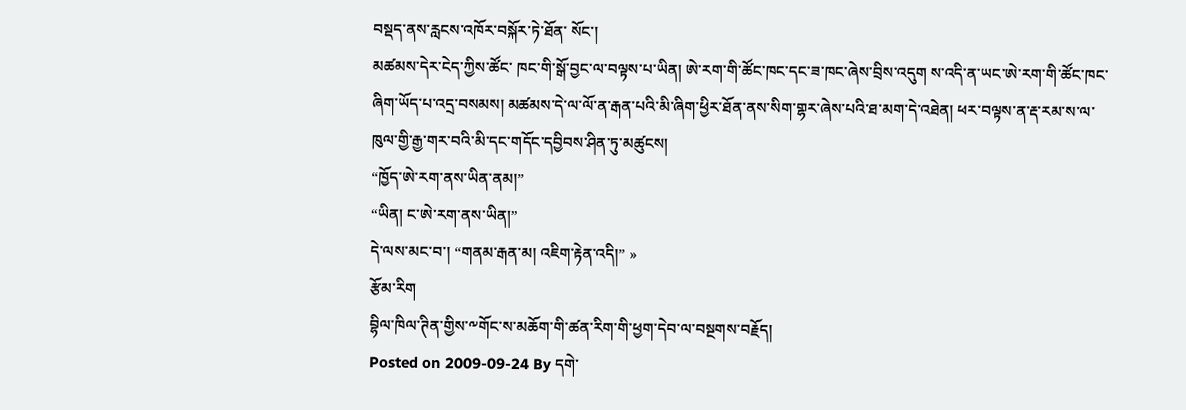བསྡད་ནས་རླངས་འཁོར་བསྐོར་ཏེ་ཐོན་ སོང་།
མཚམས་དེར་ངེད་ཀྱིས་ཚོང་ ཁང་གི་སྒོ་བྱང་ལ་བལྟས་པ་ཡིན། ཨེ་རག་གི་ཚོང་ཁང་དང་ཟ་ཁང་ཞེས་བྲིས་འདུག ས་འདི་ན་ཡང་ཨེ་རག་གི་ཚོང་ཁང་ཞིག་ཡོད་པ་འདྲ་བསམས། མཚམས་དེ་ལ་ལོ་ན་རྒན་པའི་མི་ཞིག་ཕྱིར་ཐོན་ནས་སིག་གྷར་ཞེས་པའི་ཐ་མག་དེ་འཐེན། ཕར་བལྟས་ན་རྡ་རམ་ས་ལ་ཁུལ་གྱི་རྒྱ་གར་བའི་མི་དང་གདོང་དབྱིབས་ཤིན་ཏུ་མཚུངས།
“ཁྱོད་ཨེ་རག་ནས་ཡིན་ནམ།”
“ཡིན། ང་ཨེ་རག་ནས་ཡིན།”
དེ་ལས་མང་བ་། “གནམ་རྒན་མ། འཇིག་རྟེན་འདི།” »
རྩོམ་རིག
བྷིལ་ཁིལ་ཊིན་གྱིས་༸གོང་ས་མཆོག་གི་ཚན་རིག་གི་ཕྱག་དེབ་ལ་བསྔགས་བརྗོད།
Posted on 2009-09-24 By དགེ་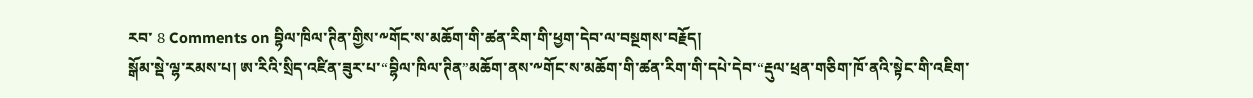རབ་ 8 Comments on བྷིལ་ཁིལ་ཊིན་གྱིས་༸གོང་ས་མཆོག་གི་ཚན་རིག་གི་ཕྱག་དེབ་ལ་བསྔགས་བརྗོད།
སྒོམ་སྡེ་ལྷ་རམས་པ། ཨ་རིའི་སྲིད་འཛིན་ཟུར་པ་“བྷིལ་ཁིལ་ཊིན”མཆོག་ནས་༸གོང་ས་མཆོག་གི་ཚན་རིག་གི་དཔེ་དེབ་“རྡུལ་ཕྲན་གཅིག་ཁོ་ནའི་སྟེང་གི་འཇིག་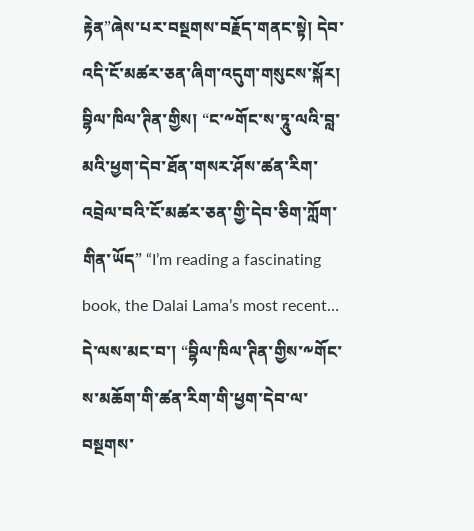རྟེན”ཞེས་པར་བསྔགས་བརྗོད་གནང་སྟེ། དེབ་འདི་ངོ་མཚར་ཅན་ཞིག་འདུག་གསུངས་སྐོར། བྷིལ་ཁིལ་ཊིན་གྱིས། “ང་༸གོང་ས་ཏཱུ་ལའི་བླ་མའི་ཕྱག་དེབ་ཐོན་གསར་ཤོས་ཚན་རིག་འབྲེལ་བའི་ངོ་མཚར་ཅན་གྱི་དེབ་ཅིག་ཀློག་གིན་ཡོད” “I’m reading a fascinating book, the Dalai Lama’s most recent…
དེ་ལས་མང་བ་། “བྷིལ་ཁིལ་ཊིན་གྱིས་༸གོང་ས་མཆོག་གི་ཚན་རིག་གི་ཕྱག་དེབ་ལ་བསྔགས་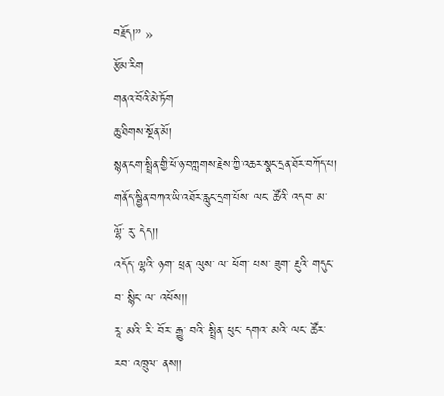བརྗོད།” »
རྩོམ་རིག
གནའ་བོའི་མེ་ཏོག
ཆུ་ཐིགས་སྔོན་མོ།
སྙན་ངག་སྤྲིན་གྱི་ཕོ་ཉ་བཀླགས་རྗེས་ཀྱི་འཆར་སྣང་དྲན་ཐོར་བཀོད་པ།
གནོད་སྦྱིན་བཀའ་ཡི་འཐོར་རླུང་དྲག་པོས་ ལང་ ཚོའི་ འདབ་ མ་ ལྷོ་ རུ་ དེད།།
འདོད་ ལྷའི་ ཉག་ ཕྲན་ ལུས་ ལ་ ཕོག་ པས་ ཟུག་ རྔུའི་ གདུང་ བ་ སྙིང་ ལ་ འཕོས།།
རཱ་ མའི་ རི་ བོར་ རྒྱུ་ བའི་ སྤྲིན་ ཕུང་ དགའ་ མའི་ ལང་ ཚོར་ རབ་ འཁྲུལ་ ནས།།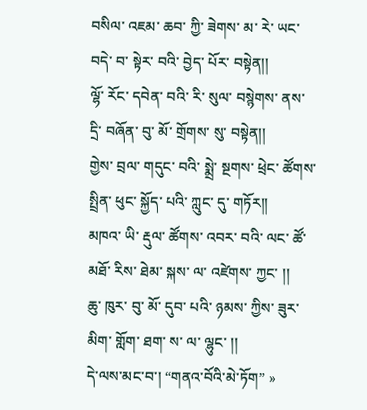བསིལ་ འཇམ་ ཆབ་ ཀྱི་ ཟེགས་ མ་ རེ་ ཡང་ བདེ་ བ་ སྟེར་ བའི་ བྱེད་ པོར་ བསྟེན།།
ལྷོ་ རོང་ དབེན་ བའི་ རི་ སུལ་ བསྙེགས་ ནས་ དྲི་ བཞོན་ བུ་ མོ་ གྲོགས་ སུ་ བསྟེན།།
གྱེས་ བྲལ་ གདུང་ བའི་ སྨྲེ་ སྔགས་ ཕྲེང་ ཚོགས་ སྤྲིན་ ཕུང་ སྐྱོད་ པའི་ ཀླུང་ དུ་ གཏོར།།
མཁའ་ ཡི་ རྡུལ་ ཚོགས་ འབར་ བའི་ ལང་ ཚོ་ མཐོ་ རིས་ ཐེམ་ སྐས་ ལ་ འཛེགས་ ཀྱང་ །།
ཆུ་ ཁུར་ བུ་ མོ་ དུབ་ པའི་ ཉམས་ ཀྱིས་ ཟུར་ མིག་ གློག་ ཐག་ ས་ ལ་ ལྷུང་ །།
དེ་ལས་མང་བ་། “གནའ་བོའི་མེ་ཏོག” »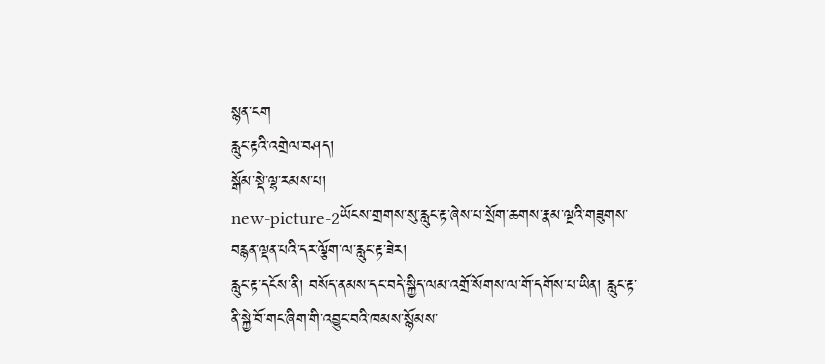སྙན་ངག
རླུང་རྟའི་འགྲེལ་བཤད།
སྒོམ་སྡེ་ལྷ་རམས་པ།
new-picture-2ཡོངས་གྲགས་སུ་རླུང་རྟ་ཞེས་པ་སྲོག་ཆགས་རྣམ་ལྔའི་གཟུགས་བརྙན་ལྡན་པའི་དར་ལྕོག་ལ་རླུང་རྟ་ཟེར།
རླུང་རྟ་དངོས་ནི། བསོད་ནམས་དང་བདེ་སྐྱིད་ལམ་འགྲོ་སོགས་ལ་གོ་དགོས་པ་ཡིན། རླུང་རྟ་ནི་སྐྱེ་བོ་གང་ཞིག་གི་འབྱུང་བའི་ཁམས་སྙོམས་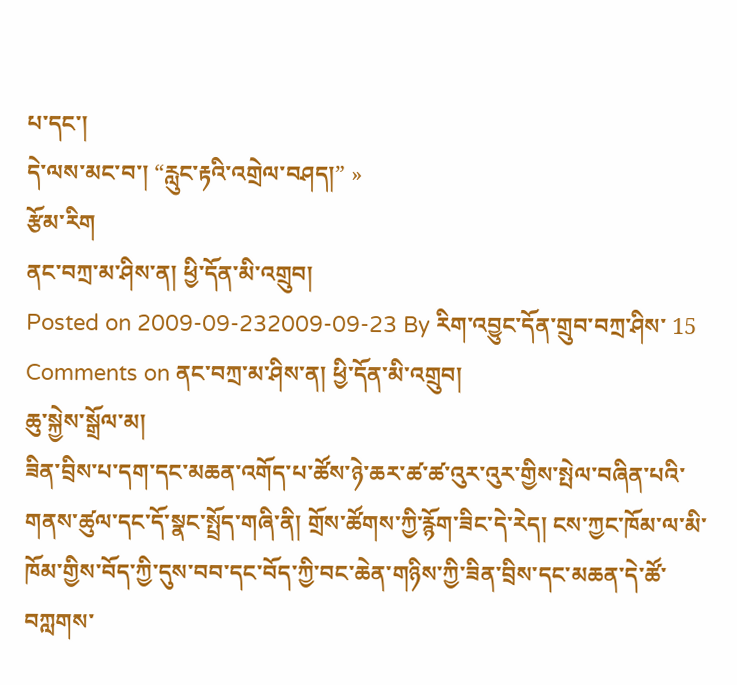པ་དང་།
དེ་ལས་མང་བ་། “རླུང་རྟའི་འགྲེལ་བཤད།” »
རྩོམ་རིག
ནང་བཀྲ་མ་ཤིས་ན། ཕྱི་དོན་མི་འགྲུབ།
Posted on 2009-09-232009-09-23 By རིག་འབྱུང་དོན་གྲུབ་བཀྲ་ཤིས་ 15 Comments on ནང་བཀྲ་མ་ཤིས་ན། ཕྱི་དོན་མི་འགྲུབ།
ཆུ་སྐྱེས་སྒྲོལ་མ།
ཟིན་བྲིས་པ་དག་དང་མཆན་འགོད་པ་ཚོས་ཉེ་ཆར་ཚ་ཚ་འུར་འུར་གྱིས་སྤེལ་བཞིན་པའི་གནས་ཚུལ་དང་དོ་སྣང་སྤྲོད་གཞི་ནི། གྲོས་ཚོགས་ཀྱི་རྙོག་ཟིང་དེ་རེད། ངས་ཀྱང་ཁོམ་ལ་མི་ཁོམ་གྱིས་བོད་ཀྱི་དུས་བབ་དང་བོད་ཀྱི་བང་ཆེན་གཉིས་ཀྱི་ཟིན་བྲིས་དང་མཆན་དེ་ཚོ་བཀླགས་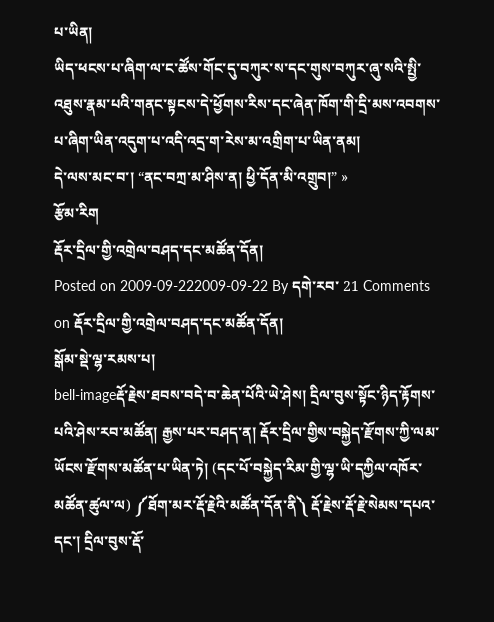པ་ཡིན།
ཡིད་ཕངས་པ་ཞིག་ལ་ང་ཚོས་གོང་དུ་བཀུར་ས་དང་གུས་བཀུར་ཞུ་སའི་སྤྱི་འཐུས་རྣམ་པའི་གནང་སྟངས་དེ་ཕྱོགས་རིས་དང་ཞེན་ཁོག་གི་དྲི་མས་འབགས་པ་ཞིག་ཡིན་འདུག་པ་འདི་འདྲ་ག་རེས་མ་འགྲིག་པ་ཡིན་ནམ།
དེ་ལས་མང་བ་། “ནང་བཀྲ་མ་ཤིས་ན། ཕྱི་དོན་མི་འགྲུབ།” »
རྩོམ་རིག
རྡོར་དྲིལ་གྱི་འགྲེལ་བཤད་དང་མཚོན་དོན།
Posted on 2009-09-222009-09-22 By དགེ་རབ་ 21 Comments on རྡོར་དྲིལ་གྱི་འགྲེལ་བཤད་དང་མཚོན་དོན།
སྒོམ་སྡེ་ལྷ་རམས་པ།
bell-imageརྡོ་རྗེས་ཐབས་བདེ་བ་ཆེན་པོའི་ཡེ་ཤེས། དྲིལ་བུས་སྟོང་ཉིད་རྟོགས་པའི་ཤེས་རབ་མཚོན། རྒྱས་པར་བཤད་ན། རྡོར་དྲིལ་གྱིས་བསྐྱེད་རྫོགས་ཀྱི་ལམ་ཡོངས་རྫོགས་མཚོན་པ་ཡིན་ཏེ། (དང་པོ་བསྐྱེད་རིམ་གྱི་ལྷ་ཡི་དཀྱིལ་འཁོར་མཚོན་ཚུལ་ལ) ༼ཐོག་མར་རྡོ་རྗེའི་མཚོན་དོན་ནི༽ རྡོ་རྗེས་རྡོ་རྗེ་སེམས་དཔའ་དང་། དྲིལ་བུས་རྡོ་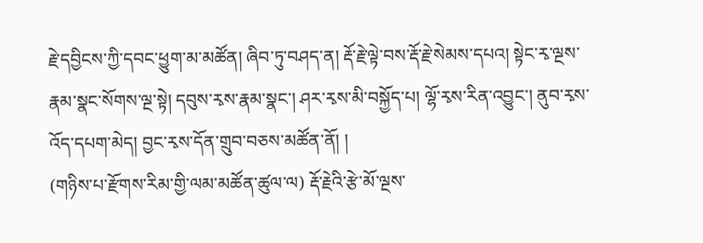རྗེ་དབྱིངས་ཀྱི་དབང་ཕྱུག་མ་མཚོན། ཞིབ་ཏུ་བཤད་ན། རྡོ་རྗེ་ལྟེ་བས་རྡོ་རྗེ་སེམས་དཔའ། སྟེང་རྭ་ལྔས་རྣམ་སྣང་སོགས་ལྔ་སྟེ། དབུས་རྭས་རྣམ་སྣང་། ཤར་རྭས་མི་བསྐྱོད་པ། ལྷོ་རྭས་རིན་འབྱུང་། ནུབ་རྭས་འོད་དཔག་མེད། བྱང་རྭས་དོན་གྲུབ་བཅས་མཚོན་ནོ། །
(གཉིས་པ་རྫོགས་རིམ་གྱི་ལམ་མཚོན་ཚུལ་ལ) རྡོ་རྗེའི་རྩེ་མོ་ལྔས་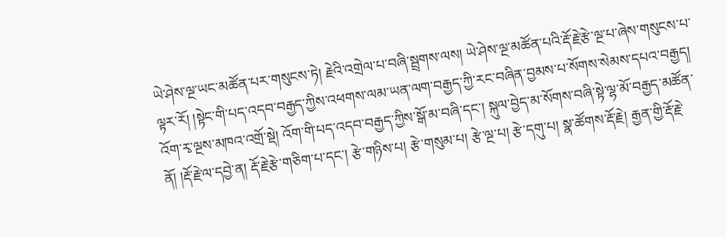ཡེ་ཤེས་ལྔ་ཡང་མཚོན་པར་གསུངས་ཏེ། རྗེའི་འགྲེལ་པ་བཞི་སྦྲགས་ལས། ཡེ་ཤེས་ལྔ་མཚོན་པའི་རྡོ་རྗེ་རྩེ་ལྔ་པ་ཞེས་གསུངས་པ་ལྟར་རོ། །སྟེང་གི་པད་འདབ་བརྒྱད་ཀྱིས་འཕགས་ལམ་ཡན་ལག་བརྒྱད་ཀྱི་རང་བཞིན་བྱམས་པ་སོགས་སེམས་དཔའ་བརྒྱད། འོག་རྭ་ལྔས་མཁའ་འགྲོ་སྡེ། འོག་གི་པད་འདབ་བརྒྱད་ཀྱིས་སྒོ་མ་བཞི་དང་། སྐུལ་བྱེད་མ་སོགས་བཞི་སྟེ་ལྷ་མོ་བརྒྱད་མཚོན་ནོ། །རྡོ་རྗེ་ལ་དབྱེ་ན། རྡོ་རྗེ་རྩེ་གཅིག་པ་དང་། རྩེ་གཉིས་པ། རྩེ་གསུམ་པ། རྩེ་ལྔ་པ། རྩེ་དགུ་པ། སྣ་ཚོགས་རྡོ་རྗེ། རྒྱན་གྱི་རྡོ་རྗེ་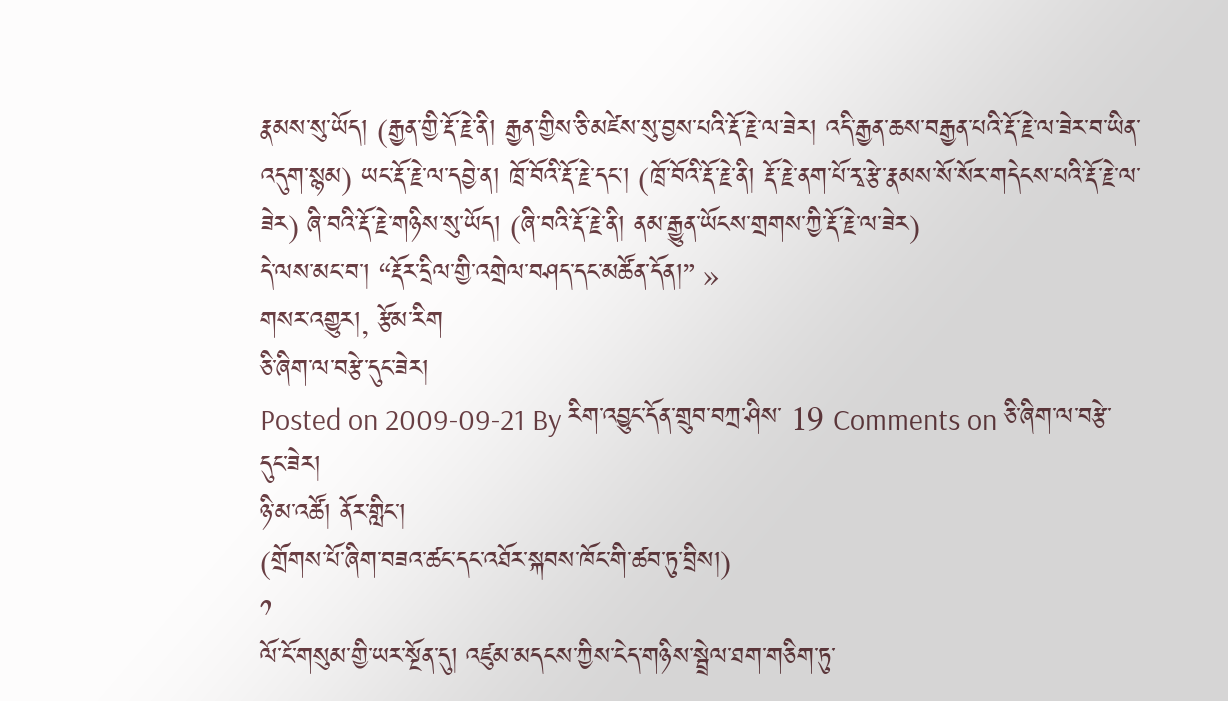རྣམས་སུ་ཡོད། (རྒྱན་གྱི་རྡོ་རྗེ་ནི། རྒྱན་གྱིས་ཅི་མཛེས་སུ་བྱས་པའི་རྡོ་རྗེ་ལ་ཟེར། འདི་རྒྱན་ཆས་བརྒྱན་པའི་རྡོ་རྗེ་ལ་ཟེར་བ་ཡིན་འདུག་སྙམ) ཡང་རྡོ་རྗེ་ལ་དབྱེ་ན། ཁྲོ་བོའི་རྡོ་རྗེ་དང་། (ཁྲོ་བོའི་རྡོ་རྗེ་ནི། རྡོ་རྗེ་ནག་པོ་རྭ་རྩེ་རྣམས་སོ་སོར་གདེངས་པའི་རྡོ་རྗེ་ལ་ཟེར) ཞི་བའི་རྡོ་རྗེ་གཉིས་སུ་ཡོད། (ཞི་བའི་རྡོ་རྗེ་ནི། ནམ་རྒྱུན་ཡོངས་གྲགས་ཀྱི་རྡོ་རྗེ་ལ་ཟེར)
དེ་ལས་མང་བ་། “རྡོར་དྲིལ་གྱི་འགྲེལ་བཤད་དང་མཚོན་དོན།” »
གསར་འགྱུར།, རྩོམ་རིག
ཅི་ཞིག་ལ་བརྩེ་དུང་ཟེར།
Posted on 2009-09-21 By རིག་འབྱུང་དོན་གྲུབ་བཀྲ་ཤིས་ 19 Comments on ཅི་ཞིག་ལ་བརྩེ་དུང་ཟེར།
ཉི་མ་འཚོ། ནོར་གླིང་།
(གྲོགས་པོ་ཞིག་བཟའ་ཚང་དང་འཐོར་སྐབས་ཁོང་གི་ཚབ་ཏུ་བྲིས།)
༡
ལོ་ངོ་གསུམ་གྱི་ཡར་སྔོན་དུ། འཛུམ་མདངས་ཀྱིས་ངེད་གཉིས་སྦྲེལ་ཐག་གཅིག་ཏུ་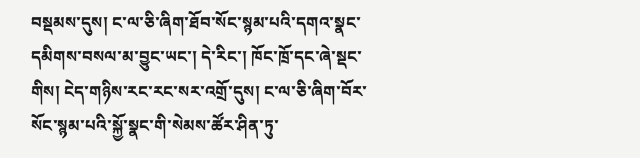བསྡམས་དུས། ང་ལ་ཅི་ཞིག་ཐོབ་སོང་སྙམ་པའི་དགའ་སྣང་དམིགས་བསལ་མ་བྱུང་ཡང་། དེ་རིང་། ཁོང་ཁྲོ་དང་ཞེ་སྡང་གིས། ངེད་གཉིས་རང་རང་སར་འགྲོ་དུས། ང་ལ་ཅི་ཞིག་བོར་སོང་སྙམ་པའི་སྐྱོ་སྣང་གི་སེམས་ཚོར་ཤིན་ཏུ་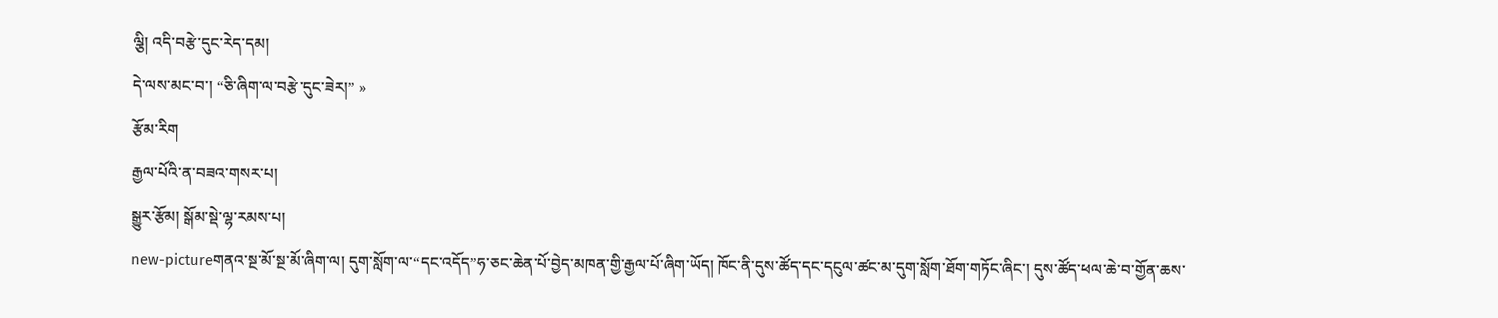ལྕི། འདི་བརྩེ་དུང་རེད་དམ།
དེ་ལས་མང་བ་། “ཅི་ཞིག་ལ་བརྩེ་དུང་ཟེར།” »
རྩོམ་རིག
རྒྱལ་པོའི་ན་བཟའ་གསར་པ།
སྒྱུར་རྩོམ། སྒོམ་སྡེ་ལྷ་རམས་པ།
new-pictureགནའ་སྔ་མོ་སྔ་མོ་ཞིག་ལ། དུག་སློག་ལ་“དང་འདོད”ཧ་ཅང་ཆེན་པོ་བྱེད་མཁན་གྱི་རྒྱལ་པོ་ཞིག་ཡོད། ཁོང་ནི་དུས་ཚོད་དང་དངུལ་ཚང་མ་དུག་སློག་ཐོག་གཏོང་ཞིང་། དུས་ཚོད་ཕལ་ཆེ་བ་གྱོན་ཆས་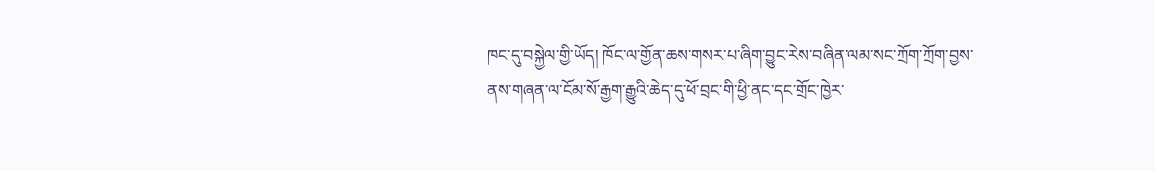ཁང་དུ་བསྐྱེལ་གྱི་ཡོད། ཁོང་ལ་གྱོན་ཆས་གསར་པ་ཞིག་བྱུང་རེས་བཞིན་ལམ་སང་ཀྲོག་ཀྲོག་བྱས་ནས་གཞན་ལ་ངོམ་སོ་རྒྱག་རྒྱུའི་ཆེད་དུ་ཕོ་བྲང་གི་ཕྱི་ནང་དང་གྲོང་ཁྱེར་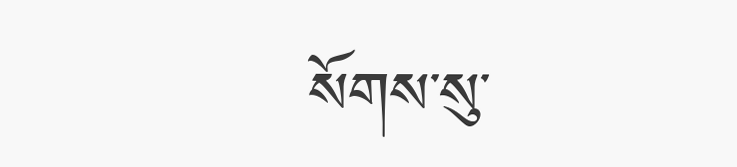སོགས་སུ་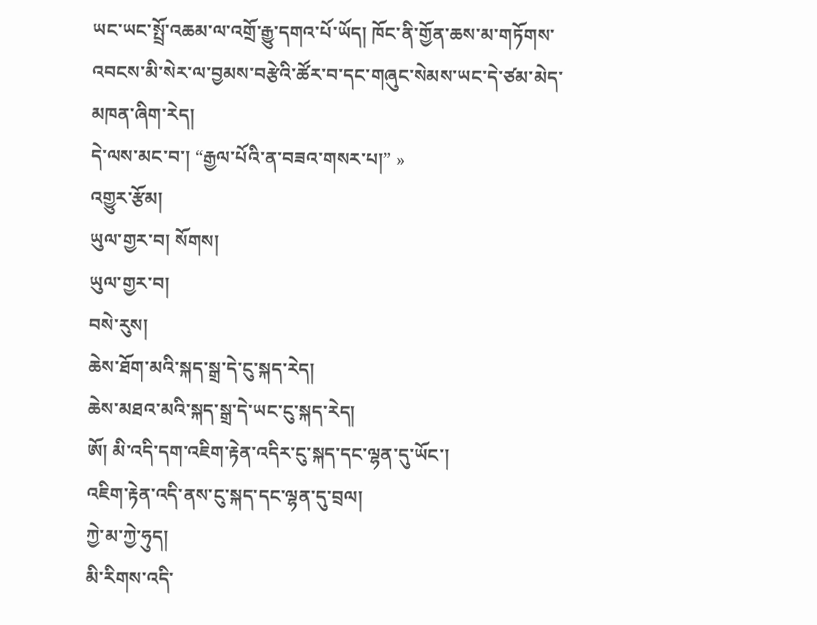ཡང་ཡང་སྤྲོ་འཆམ་ལ་འགྲོ་རྒྱུ་དགའ་པོ་ཡོད། ཁོང་ནི་གྱོན་ཆས་མ་གཏོགས་འབངས་མི་སེར་ལ་བྱམས་བརྩེའི་ཚོར་བ་དང་གཞུང་སེམས་ཡང་དེ་ཙམ་མེད་མཁན་ཞིག་རེད།
དེ་ལས་མང་བ་། “རྒྱལ་པོའི་ན་བཟའ་གསར་པ།” »
འགྱུར་རྩོམ།
ཡུལ་གྱར་བ། སོགས།
ཡུལ་གྱར་བ།
བསེ་རུས།
ཆེས་ཐོག་མའི་སྐད་སྒྲ་དེ་ངུ་སྐད་རེད།
ཆེས་མཐའ་མའི་སྐད་སྒྲ་དེ་ཡང་ངུ་སྐད་རེད།
ཨོ། མི་འདི་དག་འཇིག་རྟེན་འདིར་ངུ་སྐད་དང་ལྷན་དུ་ཡོང་།
འཇིག་རྟེན་འདི་ནས་ངུ་སྐད་དང་ལྷན་དུ་བྲལ།
ཀྱེ་མ་ཀྱེ་ཧུད།
མི་རིགས་འདི་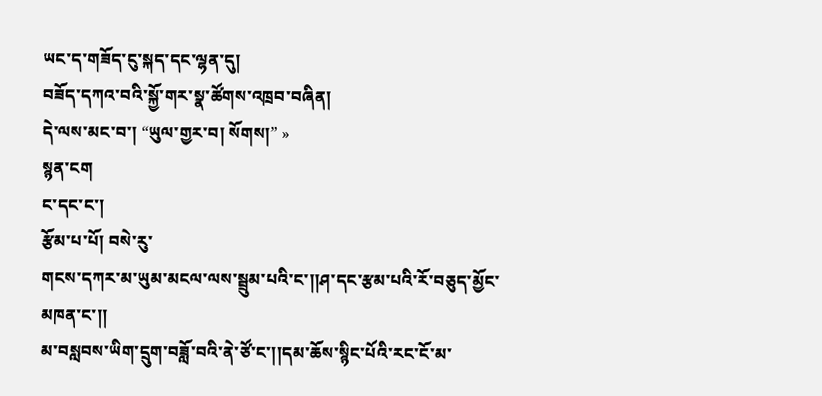ཡང་ད་གཟོད་ངུ་སྐད་དང་ལྷན་དུ།
བཟོད་དཀའ་བའི་སྐྱོ་གར་སྣ་ཚོགས་འཁྲབ་བཞིན།
དེ་ལས་མང་བ་། “ཡུལ་གྱར་བ། སོགས།” »
སྙན་ངག
ང་དང་ང་།
རྩོམ་པ་པོ། བསེ་རུ་
གངས་དཀར་མ་ཡུམ་མངལ་ལས་སྦྲུམ་པའི་ང་།།ཤ་དང་རྩམ་པའི་རོ་བཅུད་མྱོང་མཁན་ང་།།
མ་བསླབས་ཡིག་དྲུག་བཟློ་བའི་ནེ་ཙོ་ང་།།དམ་ཆོས་སྙིང་པོའི་རང་ངོ་མ་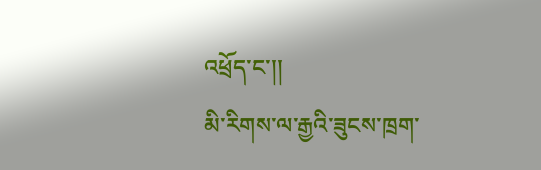འཕྲོད་ང་།།
མི་རིགས་ལ་རྒྱའི་ཟུངས་ཁྲག་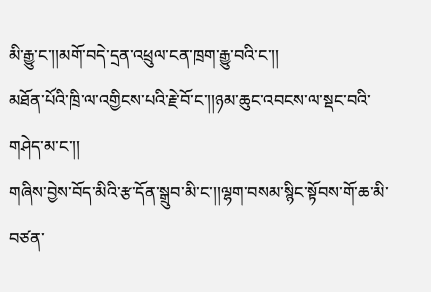མི་རྒྱུ་ང་།།མགོ་བདེ་དྲན་འཕྲུལ་ངན་ཁྲག་རྒྱུ་བའི་ང་།།
མཐོན་པོའི་ཁྲི་ལ་འགྱིངས་པའི་རྗེ་བོ་ང་།།ཉམ་ཆུང་འབངས་ལ་སྡང་བའི་གཤེད་མ་ང་།།
གཞིས་བྱེས་བོད་མིའི་རྩ་དོན་སྒྲུབ་མི་ང་།།ལྷག་བསམ་སྙིང་སྟོབས་གོ་ཆ་མི་བཙན་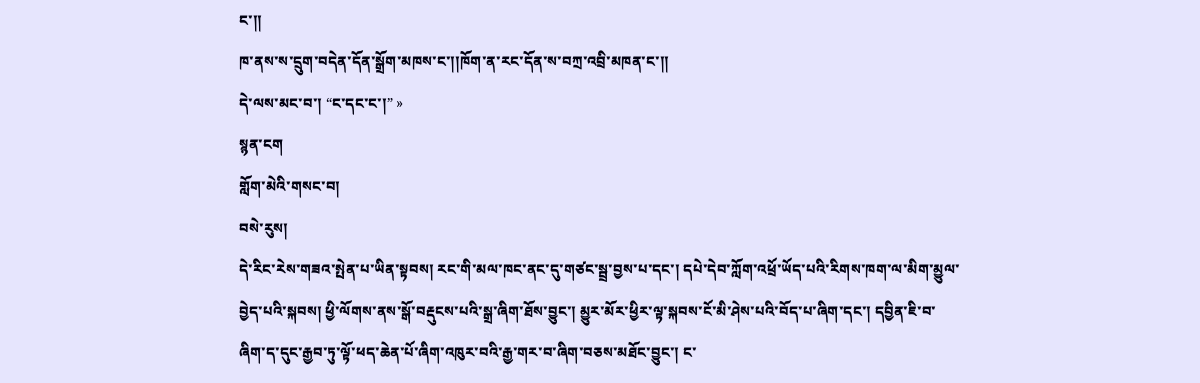ང་།།
ཁ་ནས་ས་དྲུག་བདེན་དོན་སྒྲོག་མཁས་ང་།།ཁོག་ན་རང་དོན་ས་བཀྲ་འབྲི་མཁན་ང་།།
དེ་ལས་མང་བ་། “ང་དང་ང་།” »
སྙན་ངག
གློག་མེའི་གསང་བ།
བསེ་རུས།
དེ་རིང་རེས་གཟའ་སྤེན་པ་ཡིན་སྟབས། རང་གི་མལ་ཁང་ནང་དུ་གཙང་སྦྲ་བྱས་པ་དང་། དཔེ་དེབ་ཀློག་འཕྲོ་ཡོད་པའི་རིགས་ཁག་ལ་མིག་མྱུལ་བྱེད་པའི་སྐབས། ཕྱི་ལོགས་ནས་སྒོ་བརྡུངས་པའི་སྒྲ་ཞིག་ཐོས་བྱུང་། མྱུར་མོར་ཕྱིར་ལྟ་སྐབས་ངོ་མི་ཤེས་པའི་བོད་པ་ཞིག་དང་། དབྱིན་ཇི་བ་ཞིག་ད་དུང་རྒྱབ་ཏུ་ལྟོ་ཕད་ཆེན་པོ་ཞིག་འཁུར་བའི་རྒྱ་གར་བ་ཞིག་བཅས་མཐོང་བྱུང་། ང་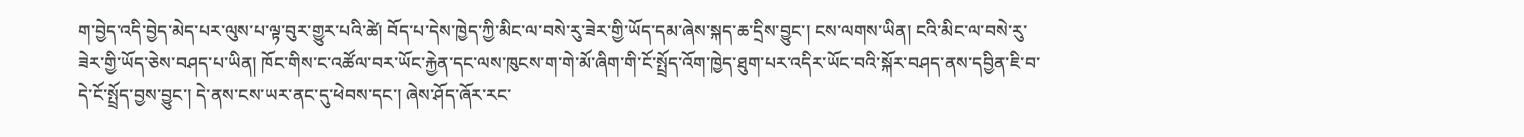ག་བྱེད་འདི་བྱེད་མེད་པར་ལུས་པ་ལྟ་བུར་གྱུར་པའི་ཚེ། བོད་པ་དེས་ཁྱེད་ཀྱི་མིང་ལ་བསེ་རུ་ཟེར་གྱི་ཡོད་དམ་ཞེས་སྐད་ཆ་དྲིས་བྱུང་། ངས་ལགས་ཡིན། ངའི་མིང་ལ་བསེ་རུ་ཟེར་གྱི་ཡོད་ཅེས་བཤད་པ་ཡིན། ཁོང་གིས་ང་འཚོལ་བར་ཡོང་རྐྱེན་དང་ལས་ཁུངས་ག་གེ་མོ་ཞིག་གི་ངོ་སྤྲོད་འོག་ཁྱེད་ཐུག་པར་འདིར་ཡོང་བའི་སྐོར་བཤད་ནས་དབྱིན་ཇི་བ་དེ་ངོ་སྤྲོད་བྱས་བྱུང་། དེ་ནས་ངས་ཡར་ནང་དུ་ཕེབས་དང་། ཞེས་ཤོད་ཞོར་རང་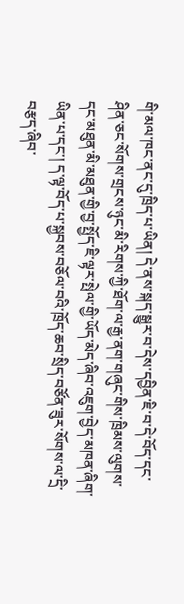གི་མལ་ཁང་ནང་དུ་ཁྲིད་པ་ཡིན། དེ་ནས་སྐད་སྒྱུར་བ་དེས་དབྱིན་ཇི་བ་དེ་བོད་དང་ཤིན་ཅང་སོགས་གྲངས་ཉུང་མི་རིགས་ཀྱི་ཐོག་ལ་རྒྱ་ནག་གཞུང་གིས་ཁྲིམས་ལུགས་དང་མཐུན་མི་མཐུན་གྱི་བྱ་སྤྱོད་ཇི་ལྟར་སྤེལ་གྱི་ཡོད་མེད་ཞིབ་འཇུག་བྱེད་མཁན་ཞིག་ཡིན་པ་དང་། ད་ལྟ་བོད་པ་སྐྱབས་བཅོལ་བའི་ཁྲོད་ཆབ་སྲིད་བཙོན་ཟུར་སོགས་ལ་དྲི་བརྩད་ཞིབ་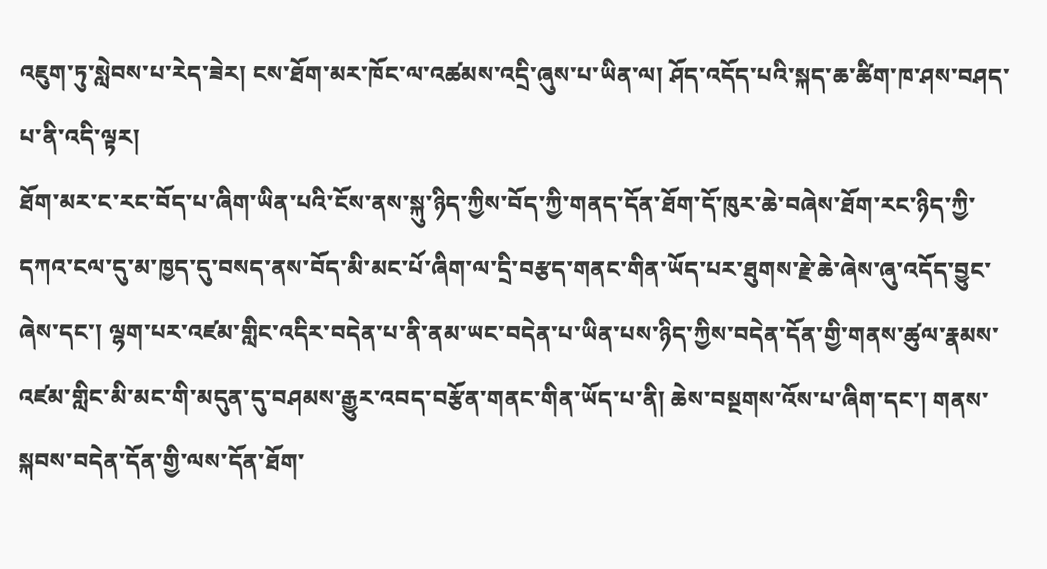འཇུག་ཏུ་སླེབས་པ་རེད་ཟེར། ངས་ཐོག་མར་ཁོང་ལ་འཚམས་འདྲི་ཞུས་པ་ཡིན་ལ། ཤོད་འདོད་པའི་སྐད་ཆ་ཚིག་ཁ་ཤས་བཤད་པ་ནི་འདི་ལྟར།
ཐོག་མར་ང་རང་བོད་པ་ཞིག་ཡིན་པའི་ངོས་ནས་སྐུ་ཉིད་ཀྱིས་བོད་ཀྱི་གནད་དོན་ཐོག་དོ་ཁུར་ཆེ་བཞེས་ཐོག་རང་ཉིད་ཀྱི་དཀའ་ངལ་དུ་མ་ཁྱད་དུ་བསད་ནས་བོད་མི་མང་པོ་ཞིག་ལ་དྲི་བརྩད་གནང་གིན་ཡོད་པར་ཐུགས་རྗེ་ཆེ་ཞེས་ཞུ་འདོད་བྱུང་ཞེས་དང་། ལྷག་པར་འཛམ་གླིང་འདིར་བདེན་པ་ནི་ནམ་ཡང་བདེན་པ་ཡིན་པས་ཉིད་ཀྱིས་བདེན་དོན་གྱི་གནས་ཚུལ་རྣམས་འཛམ་གླིང་མི་མང་གི་མདུན་དུ་བཤམས་རྒྱུར་འབད་བརྩོན་གནང་གིན་ཡོད་པ་ནི། ཆེས་བསྔགས་འོས་པ་ཞིག་དང་། གནས་སྐབས་བདེན་དོན་གྱི་ལས་དོན་ཐོག་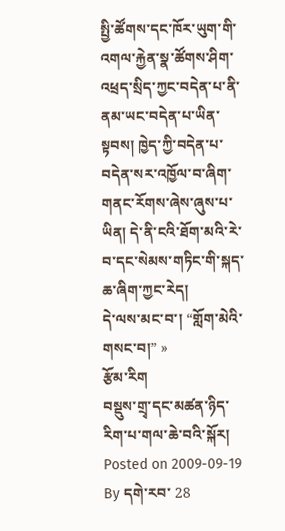སྤྱི་ཚོགས་དང་ཁོར་ཡུག་གི་འགལ་རྐྱེན་སྣ་ཚོགས་ཤིག་འཕྲད་སྲིད་ཀྱང་བདེན་པ་ནི་ནམ་ཡང་བདེན་པ་ཡིན་སྟབས། ཁྱེད་ཀྱི་བདེན་པ་བདེན་སར་འཁྱོལ་བ་ཞིག་གནང་རོགས་ཞེས་ཞུས་པ་ཡིན། དེ་ནི་ངའི་ཐོག་མའི་རེ་བ་དང་སེམས་གཏིང་གི་སྐད་ཆ་ཞིག་ཀྱང་རེད།
དེ་ལས་མང་བ་། “གློག་མེའི་གསང་བ།” »
རྩོམ་རིག
བསྡུས་གྲྭ་དང་མཚན་ཉིད་རིག་པ་གལ་ཆེ་བའི་སྐོར།
Posted on 2009-09-19 By དགེ་རབ་ 28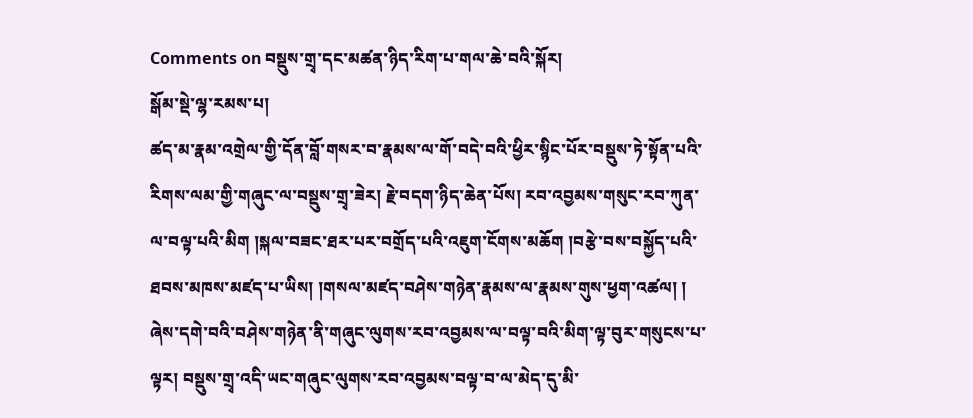Comments on བསྡུས་གྲྭ་དང་མཚན་ཉིད་རིག་པ་གལ་ཆེ་བའི་སྐོར།
སྒོམ་སྡེ་ལྷ་རམས་པ།
ཚད་མ་རྣམ་འགྲེལ་གྱི་དོན་བློ་གསར་བ་རྣམས་ལ་གོ་བདེ་བའི་ཕྱིར་སྙིང་པོར་བསྡུས་ཏེ་སྟོན་པའི་
རིགས་ལམ་གྱི་གཞུང་ལ་བསྡུས་གྲྭ་ཟེར། རྗེ་བདག་ཉིད་ཆེན་པོས། རབ་འབྱམས་གསུང་རབ་ཀུན་
ལ་བལྟ་པའི་མིག །སྐལ་བཟང་ཐར་པར་བགྲོད་པའི་འཇུག་ངོགས་མཆོག །བརྩེ་བས་བསྐྱོད་པའི་
ཐབས་མཁས་མཛད་པ་ཡིས། །གསལ་མཛད་བཤེས་གཉེན་རྣམས་ལ་རྣམས་གུས་ཕྱག་འཚལ། །
ཞེས་དགེ་བའི་བཤེས་གཉེན་ནི་གཞུང་ལུགས་རབ་འབྱམས་ལ་བལྟ་བའི་མིག་ལྟ་བུར་གསུངས་པ་
ལྟར། བསྡུས་གྲྭ་འདི་ཡང་གཞུང་ལུགས་རབ་འབྱམས་བལྟ་བ་ལ་མེད་དུ་མི་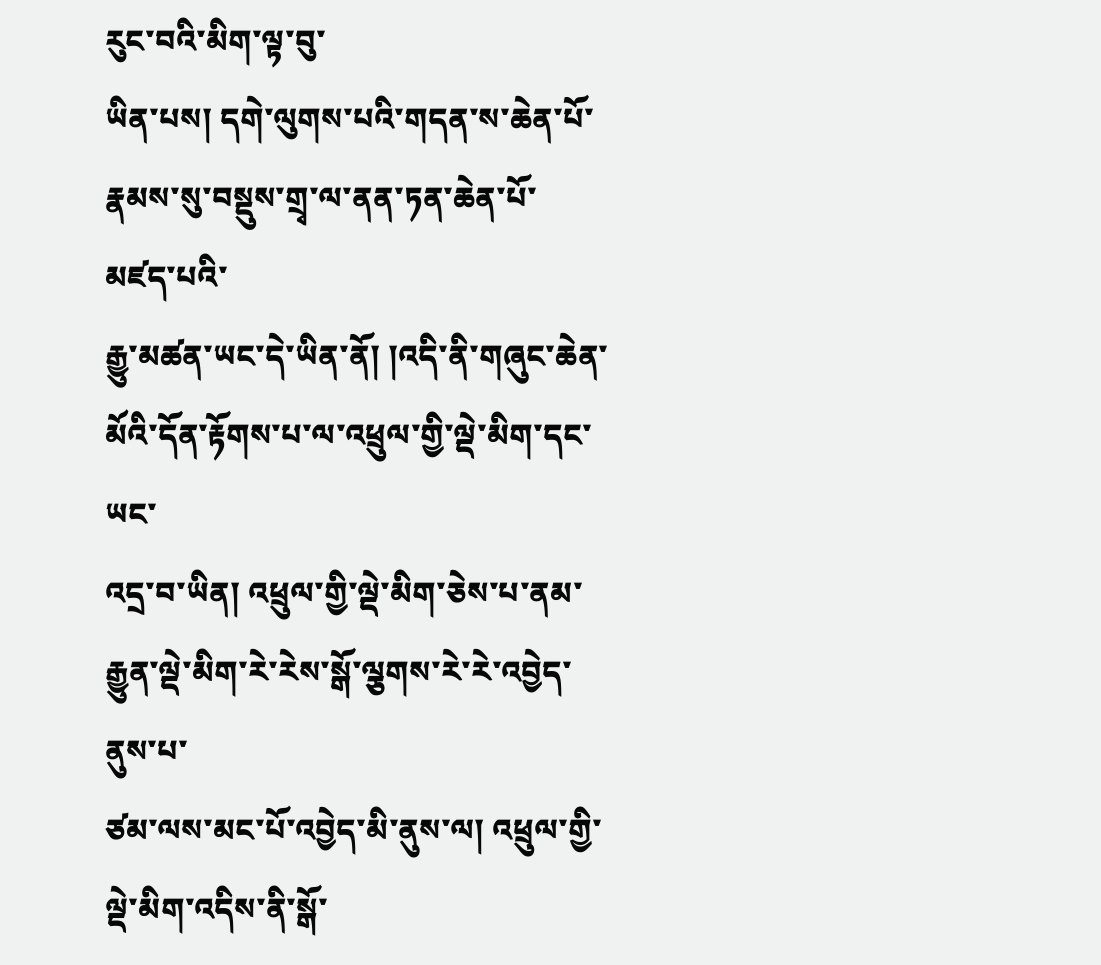རུང་བའི་མིག་ལྟ་བུ་
ཡིན་པས། དགེ་ལུགས་པའི་གདན་ས་ཆེན་པོ་རྣམས་སུ་བསྡུས་གྲྭ་ལ་ནན་ཏན་ཆེན་པོ་མཛད་པའི་
རྒྱུ་མཚན་ཡང་དེ་ཡིན་ནོ། །འདི་ནི་གཞུང་ཆེན་མོའི་དོན་རྟོགས་པ་ལ་འཕྲུལ་གྱི་ལྡེ་མིག་དང་ཡང་
འདྲ་བ་ཡིན། འཕྲུལ་གྱི་ལྡེ་མིག་ཅེས་པ་ནམ་རྒྱུན་ལྡེ་མིག་རེ་རེས་སྒོ་ལྕགས་རེ་རེ་འབྱེད་ནུས་པ་
ཙམ་ལས་མང་པོ་འབྱེད་མི་ནུས་ལ། འཕྲུལ་གྱི་ལྡེ་མིག་འདིས་ནི་སྒོ་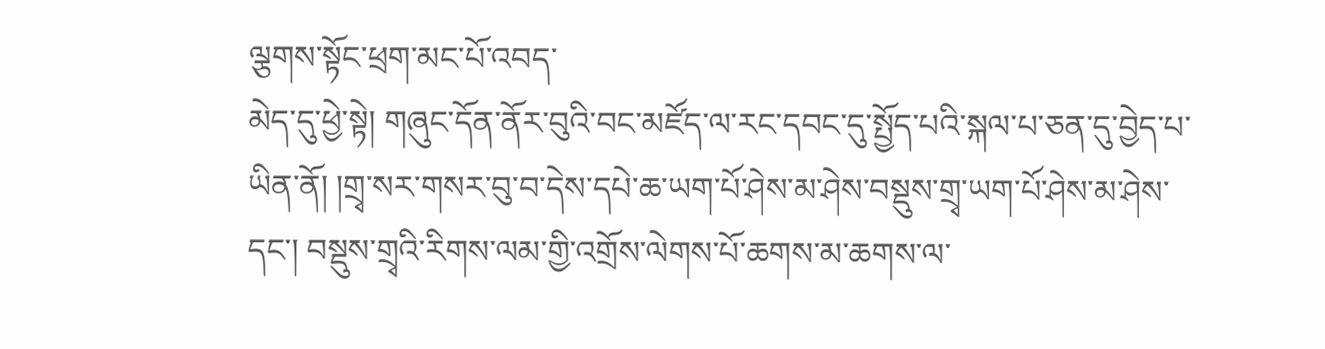ལྕགས་སྟོང་ཕྲག་མང་པོ་འབད་
མེད་དུ་ཕྱེ་སྟེ། གཞུང་དོན་ནོར་བུའི་བང་མཛོད་ལ་རང་དབང་དུ་སྤྱོད་པའི་སྐལ་པ་ཅན་དུ་བྱེད་པ་
ཡིན་ནོ། །གྲྭ་སར་གསར་བུ་བ་དེས་དཔེ་ཆ་ཡག་པོ་ཤེས་མ་ཤེས་བསྡུས་གྲྭ་ཡག་པོ་ཤེས་མ་ཤེས་
དང་། བསྡུས་གྲྭའི་རིགས་ལམ་གྱི་འགྲོས་ལེགས་པོ་ཆགས་མ་ཆགས་ལ་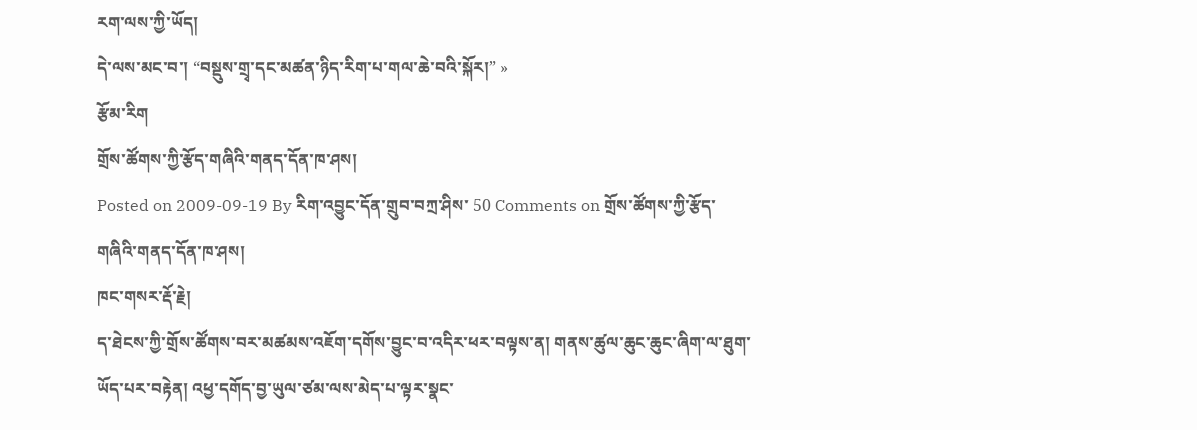རག་ལས་ཀྱི་ཡོད།
དེ་ལས་མང་བ་། “བསྡུས་གྲྭ་དང་མཚན་ཉིད་རིག་པ་གལ་ཆེ་བའི་སྐོར།” »
རྩོམ་རིག
གྲོས་ཚོགས་ཀྱི་རྩོད་གཞིའི་གནད་དོན་ཁ་ཤས།
Posted on 2009-09-19 By རིག་འབྱུང་དོན་གྲུབ་བཀྲ་ཤིས་ 50 Comments on གྲོས་ཚོགས་ཀྱི་རྩོད་གཞིའི་གནད་དོན་ཁ་ཤས།
ཁང་གསར་རྡོ་རྗེ།
ད་ཐེངས་ཀྱི་གྲོས་ཚོགས་བར་མཚམས་འཇོག་དགོས་བྱུང་བ་འདིར་ཕར་བལྟས་ན། གནས་ཚུལ་ཆུང་ཆུང་ཞིག་ལ་ཐུག་ཡོད་པར་བརྟེན། འཕྱ་དགོད་བྱ་ཡུལ་ཙམ་ལས་མེད་པ་ལྟར་སྣང་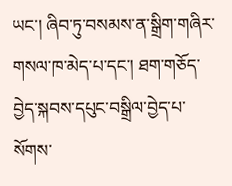ཡང་། ཞིབ་ཏུ་བསམས་ན་སྒྲིག་གཞིར་གསལ་ཁ་མེད་པ་དང་། ཐག་གཅོད་བྱེད་སྐབས་དཔུང་བསྒྲིལ་བྱེད་པ་སོགས་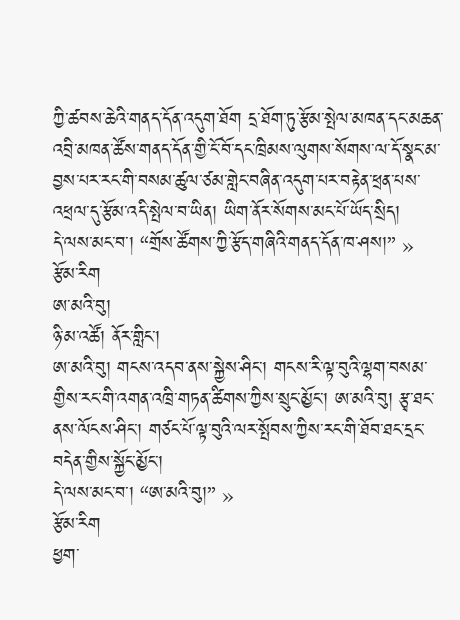ཀྱི་ཚབས་ཆེའི་གནད་དོན་འདུག་ཐོག དྲ་ཐོག་ཏུ་རྩོམ་སྤེལ་མཁན་དང་མཆན་འབྲི་མཁན་ཚོས་གནད་དོན་གྱི་ངོ་བོ་དང་ཁྲིམས་ལུགས་སོགས་ལ་དོ་སྣང་མ་བྱས་པར་རང་གི་བསམ་ཚུལ་ཙམ་གླེང་བཞིན་འདུག་པར་བརྟེན་ཕྲན་པས་འཕྲལ་དུ་རྩོམ་འདི་སྤེལ་བ་ཡིན། ཡིག་ནོར་སོགས་མང་པོ་ཡོད་སྲིད།
དེ་ལས་མང་བ་། “གྲོས་ཚོགས་ཀྱི་རྩོད་གཞིའི་གནད་དོན་ཁ་ཤས།” »
རྩོམ་རིག
ཨ་མའི་བུ།
ཉི་མ་འཚོ། ནོར་གླིང་།
ཨ་མའི་བུ། གངས་འདབ་ནས་སྐྱེས་ཤིང་། གངས་རི་ལྟ་བུའི་ལྷག་བསམ་གྱིས་རང་གི་འགན་འཁྲི་གཏན་ཚིགས་ཀྱིས་སྲུང་མྱོང་། ཨ་མའི་བུ། རྩྭ་ཐང་ནས་ལོངས་ཤིང་། གཙང་པོ་ལྟ་བུའི་ལར་སྤོབས་ཀྱིས་རང་གི་ཐོབ་ཐང་དྲང་བདེན་གྱིས་སྐྱོང་མྱོང་།
དེ་ལས་མང་བ་། “ཨ་མའི་བུ།” »
རྩོམ་རིག
ཕྱག་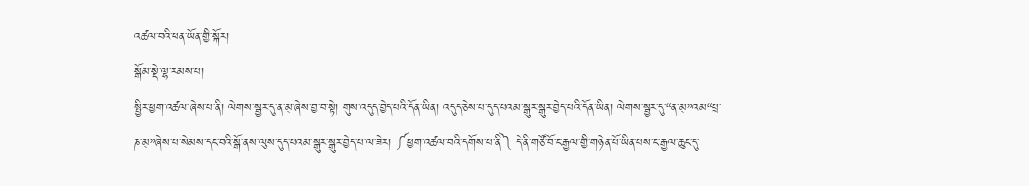འཚལ་བའི་ཕན་ཡོན་གྱི་སྐོར།
སྒོམ་སྡེ་ལྷ་རམས་པ།
སྤྱིར་ཕྱག་འཚལ་ཞེས་པ་ནི། ལེགས་སྦྱར་དུ་ན་མ྄་ཞེས་བྱ་བ་སྟེ། གུས་འདུད་བྱེད་པའི་དོན་ཡིན། འདུད་ཅེས་པ་དུད་པའམ་སྒུར་སྒུར་བྱེད་པའི་དོན་ཡིན། ལེགས་སྦྱར་དུ་“ན་མ྄”འམ“པྲ་ཎ་མ྄”ཞེས་པ་སེམས་དང་བའི་སྒོ་ནས་ལུས་དུད་པའམ་སྒུར་སྒུར་བྱེད་པ་ལ་ཟེར། ༼ཕྱག་འཚལ་བའི་དགོས་པ་ནི༽ དེ་ནི་གཙོ་བོ་ང་རྒྱལ་གྱི་གཉེན་པོ་ཡིན་པས་ང་རྒྱལ་ཆུང་དུ་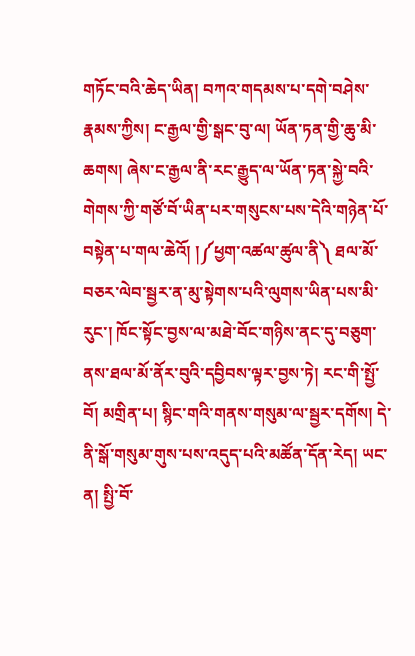གཏོང་བའི་ཆེད་ཡིན། བཀའ་གདམས་པ་དགེ་བཤེས་རྣམས་ཀྱིས། ང་རྒྱལ་གྱི་སྒང་བུ་ལ། ཡོན་ཏན་གྱི་ཆུ་མི་ཆགས། ཞེས་ང་རྒྱལ་ནི་རང་རྒྱུད་ལ་ཡོན་ཏན་སྐྱེ་བའི་གེགས་ཀྱི་གཙོ་བོ་ཡིན་པར་གསུངས་པས་དེའི་གཉེན་པོ་བསྟེན་པ་གལ་ཆེའོ། །༼ཕྱག་འཚལ་ཚུལ་ནི༽ ཐལ་མོ་བཅར་ལེབ་སྦྱར་ན་མུ་སྟེགས་པའི་ལུགས་ཡིན་པས་མི་རུང་། ཁོང་སྟོང་བྱས་ལ་མཐེ་བོང་གཉིས་ནང་དུ་བཅུག་ནས་ཐལ་མོ་ནོར་བུའི་དབྱིབས་ལྟར་བྱས་ཏེ། རང་གི་སྤྱོ་བོ། མགྲིན་པ། སྙིང་གའི་གནས་གསུམ་ལ་སྦྱར་དགོས། དེ་ནི་སྒོ་གསུམ་གུས་པས་འདུད་པའི་མཚོན་དོན་རེད། ཡང་ན། སྤྱི་བོ་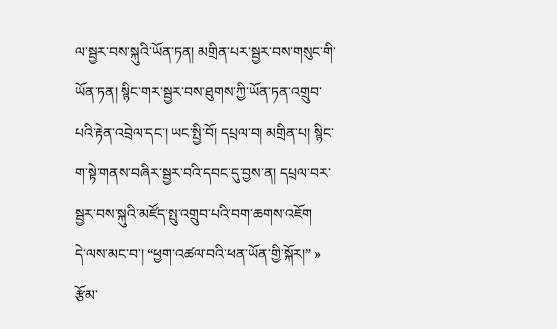ལ་སྦྱར་བས་སྐུའི་ཡོན་ཏན། མགྲིན་པར་སྦྱར་བས་གསུང་གི་ཡོན་ཏན། སྙིང་གར་སྦྱར་བས་ཐུགས་ཀྱི་ཡོན་ཏན་འགྲུབ་པའི་རྟེན་འབྲེལ་དང་། ཡང་སྤྱི་བོ། དཔྲལ་བ། མགྲིན་པ། སྙིང་ག་སྟེ་གནས་བཞིར་སྦྱར་བའི་དབང་དུ་བྱས་ན། དཔྲལ་བར་སྦྱར་བས་སྐུའི་མཛོད་སྤུ་འགྲུབ་པའི་བག་ཆགས་འཇོག
དེ་ལས་མང་བ་། “ཕྱག་འཚལ་བའི་ཕན་ཡོན་གྱི་སྐོར།” »
རྩོམ་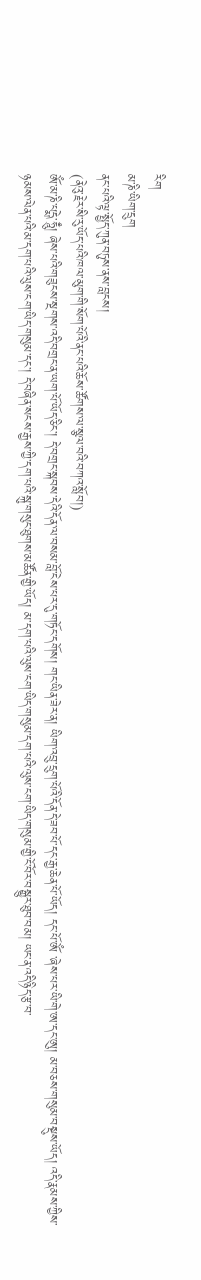རིག
མ་ཎི་ཡིག་དྲུག
ནང་པའི་ལྟ་སྤྱོད་ཀུན་བཏུས་ནས་བླངས།
(ནེའུ་རྗེར་སི་རུ་ཡོད་པའི་ཁལ་མུག་གི་སོག་པོའི་ནང་པའི་ཆོས་ཚོགས་ལ་སྩལ་བའི་བཀའ་སློབ།)
ཨོཾ་མ་ཎི་པདྨེ་ཧཱུྃ། ཞེས་པའི་གཟུངས་སྔགས་འདི་བགྲང་ན་ཡག་པོ་ཡོད་ཅིང་། དེ་བགྲང་སྐབས་དེའི་དོན་ལ་བསམ་བློ་ངེས་པར་དུ་གཏོང་དགོས། གང་ཡིན་ཟེར་ན། ཡིག་འབྲུ་དྲུག་པོའི་དོན་དེ་ཟབ་པོ་དང་རྒྱ་ཆེན་པོ་ཡོད། དང་པོ་ཨོཾ ་ཞེས་པར་ཡི་གེ་ཨ་དང་ཨུ། མ་བཅས་གསུམ་བསྡུས་ཡོད། འདི་རྣམས་ཀྱིས་ཉམས་ལེན་པའི་མ་དག་པའི་ལུས་ངག་ཡིད་གསུམ་དང་། དེ་བཞིན་སངས་རྒྱས་ཀྱི་དག་པའི་སྐུ་གསུང་ཐུགས་མཚོན་གྱི་ཡོད། མ་དག་པའི་ལུས་ངག་ཡིད་གསུམ་དག་པའི་ལུས་ངག་ཡིད་གསུམ་གྱི་ངོ་བོར་བསྒྱུར་ཐུབ་བམ། ཡང་ན་འདི་ཉིད་རྩ་བ་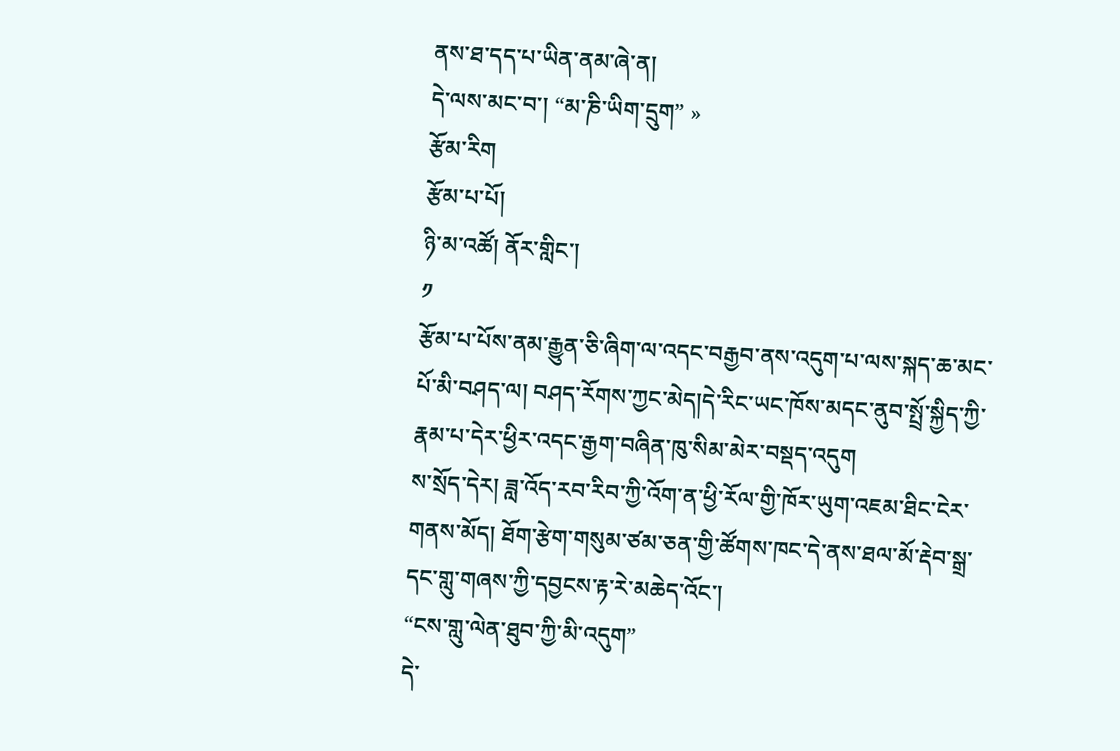ནས་ཐ་དད་པ་ཡིན་ནམ་ཞེ་ན།
དེ་ལས་མང་བ་། “མ་ཎི་ཡིག་དྲུག” »
རྩོམ་རིག
རྩོམ་པ་པོ།
ཉི་མ་འཚོ། ནོར་གླིང་།
༡
རྩོམ་པ་པོས་ནམ་རྒྱུན་ཅི་ཞིག་ལ་འདང་བརྒྱབ་ནས་འདུག་པ་ལས་སྐད་ཆ་མང་པོ་མི་བཤད་ལ། བཤད་རོགས་ཀྱང་མེད།དེ་རིང་ཡང་ཁོས་མདང་ནུབ་སྤྲོ་སྐྱིད་ཀྱི་རྣམ་པ་དེར་ཕྱིར་འདང་རྒྱག་བཞིན་ཁུ་སིམ་མེར་བསྡད་འདུག
ས་སྲོད་དེར། ཟླ་འོད་རབ་རིབ་ཀྱི་འོག་ན་ཕྱི་རོལ་གྱི་ཁོར་ཡུག་འཇམ་ཐིང་ངེར་གནས་མོད། ཐོག་རྩེག་གསུམ་ཙམ་ཅན་གྱི་ཚོགས་ཁང་དེ་ནས་ཐལ་མོ་རྡེབ་སྒྲ་དང་གླུ་གཞས་ཀྱི་དབྱངས་རྟ་རེ་མཆེད་འོང་།
“ངས་གླུ་ལེན་ཐུབ་ཀྱི་མི་འདུག”
དེ་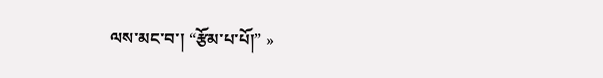ལས་མང་བ་། “རྩོམ་པ་པོ།” »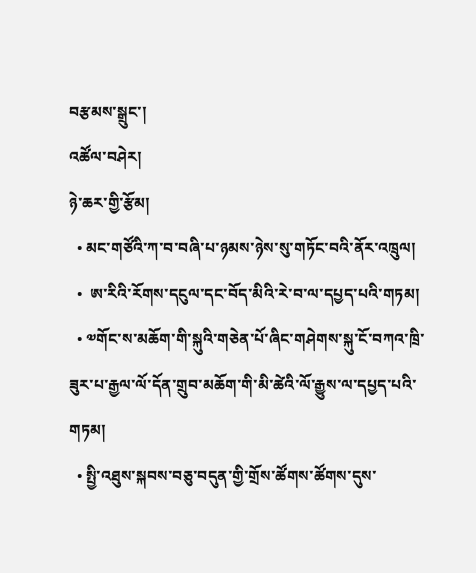བརྩམས་སྒྲུང་།
འཚོལ་བཤེར།
ཉེ་ཆར་གྱི་རྩོམ།
  • མང་གཙོའི་ཀ་བ་བཞི་པ་ཉམས་ཉེས་སུ་གཏོང་བའི་ནོར་འཁྲུལ།
  •  ཨ་རིའི་རོགས་དངུལ་དང་བོད་མིའི་རེ་བ་ལ་དཔྱད་པའི་གཏམ།
  • ༧གོང་ས་མཆོག་གི་སྐུའི་གཅེན་པོ་ཞིང་གཤེགས་སྐུ་ངོ་བཀའ་ཁྲི་ཟུར་པ་རྒྱལ་ལོ་དོན་གྲུབ་མཆོག་གི་མི་ཚེའི་ལོ་རྒྱུས་ལ་དཔྱད་པའི་གཏམ།
  • སྤྱི་འཐུས་སྐབས་བཅུ་བདུན་གྱི་གྲོས་ཚོགས་ཚོགས་དུས་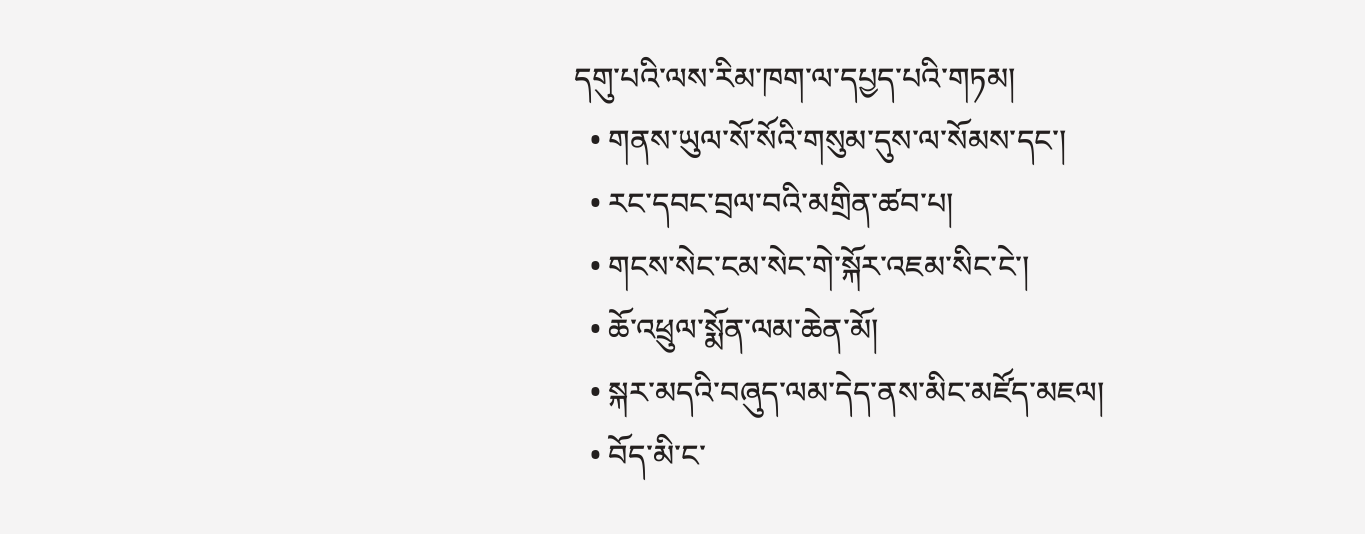དགུ་པའི་ལས་རིམ་ཁག་ལ་དཔྱད་པའི་གཏམ།
  • གནས་ཡུལ་སོ་སོའི་གསུམ་དུས་ལ་སོམས་དང་།
  • རང་དབང་བྲལ་བའི་མགྲིན་ཚབ་པ།
  • གངས་སེང་ངམ་སེང་གེ་སྐོར་འཇམ་སིང་ངེ་།
  • ཆོ་འཕྲུལ་སྨོན་ལམ་ཆེན་མོ།
  • སྐར་མདའི་བཞུད་ལམ་དེད་ནས་མིང་མཛོད་མཇལ།
  • བོད་མི་ང་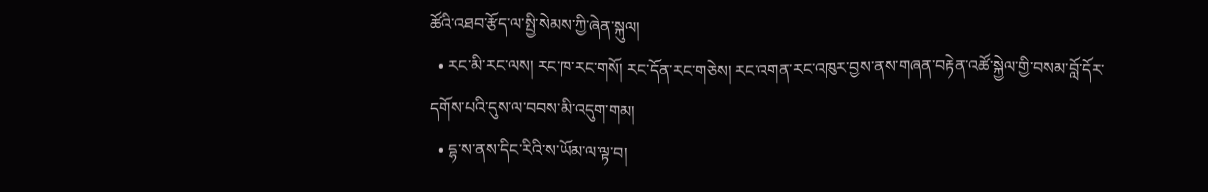ཚོའི་འཐབ་རྩོད་ལ་སྤྱི་སེམས་ཀྱི་ཞེན་སྐུལ།
  • རང་མི་རང་ལས། རང་ཁ་རང་གསོ། རང་དོན་རང་གཅེས། རང་འགན་རང་འཁུར་བྱས་ནས་གཞན་བརྟེན་འཚོ་སྐྱེལ་གྱི་བསམ་བློ་དོར་དགོས་པའི་དུས་ལ་བབས་མི་འདུག་གམ།
  • དྷ་ས་ནས་དིང་རིའི་ས་ཡོམ་ལ་ལྟ་བ།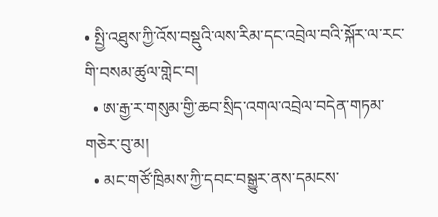• སྤྱི་འཐུས་ཀྱི་འོས་བསྡུའི་ལས་རིམ་དང་འབྲེལ་བའི་སྐོར་ལ་རང་གི་བསམ་ཚུལ་གླེང་བ།
  • ཨ་རྒྱ་ར་གསུམ་གྱི་ཆབ་སྲིད་འགལ་འབྲེལ་བདེན་གཏམ་གཅེར་བུ་མ།
  • མང་གཙོ་ཁྲིམས་ཀྱི་དབང་བསྒྱུར་ནས་དམངས་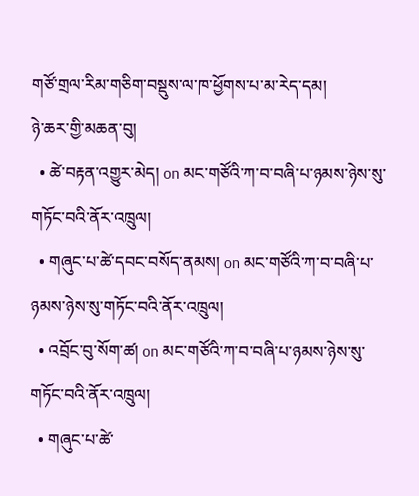གཙོ་གྲལ་རིམ་གཅིག་བསྡུས་ལ་ཁ་ཕྱོགས་པ་མ་རེད་དམ།
ཉེ་ཆར་གྱི་མཆན་བུ།
  • ཚེ་བརྟན་འགྱུར་མེད། on མང་གཙོའི་ཀ་བ་བཞི་པ་ཉམས་ཉེས་སུ་གཏོང་བའི་ནོར་འཁྲུལ།
  • གཞུང་པ་ཚེ་དབང་བསོད་ནམས། on མང་གཙོའི་ཀ་བ་བཞི་པ་ཉམས་ཉེས་སུ་གཏོང་བའི་ནོར་འཁྲུལ།
  • འབྲོང་བུ་སོག་ཚ། on མང་གཙོའི་ཀ་བ་བཞི་པ་ཉམས་ཉེས་སུ་གཏོང་བའི་ནོར་འཁྲུལ།
  • གཞུང་པ་ཚེ་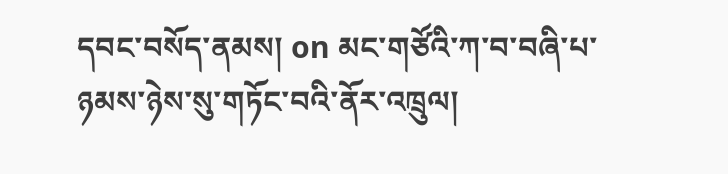དབང་བསོད་ནམས། on མང་གཙོའི་ཀ་བ་བཞི་པ་ཉམས་ཉེས་སུ་གཏོང་བའི་ནོར་འཁྲུལ།